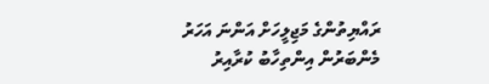ރައްޔިތުންގެ މަޖިލީހަށް އަންނަ އަހަރު މެންބަރުން އިންތިހާބު ކުރާއިރު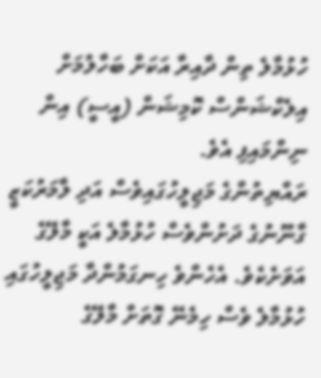ހުޅުމާލެ ތިން ދާއިރާ އަކަށް ބަހާލުމަށް އިލެކްޝަންސް ކޮމިޝަން (އީސީ) އިން ނިންމައިފި އެވެ.
ރައްޔިތުންގެ މަޖިލީހުގައިވެސް އަދި ލާމަރުކަޒީ ގާނޫނުގެ ދަށުންވެސް ހުޅުމާލެ އަކީ މާލޭގެ އަވަށެކެވެ. އެހެންވެ ހިނގަމުންދާ މަޖިލީހުގައި ހުޅުމާލެ ވެސް ހިމެނޭ ގޮތަށް މާލޭގެ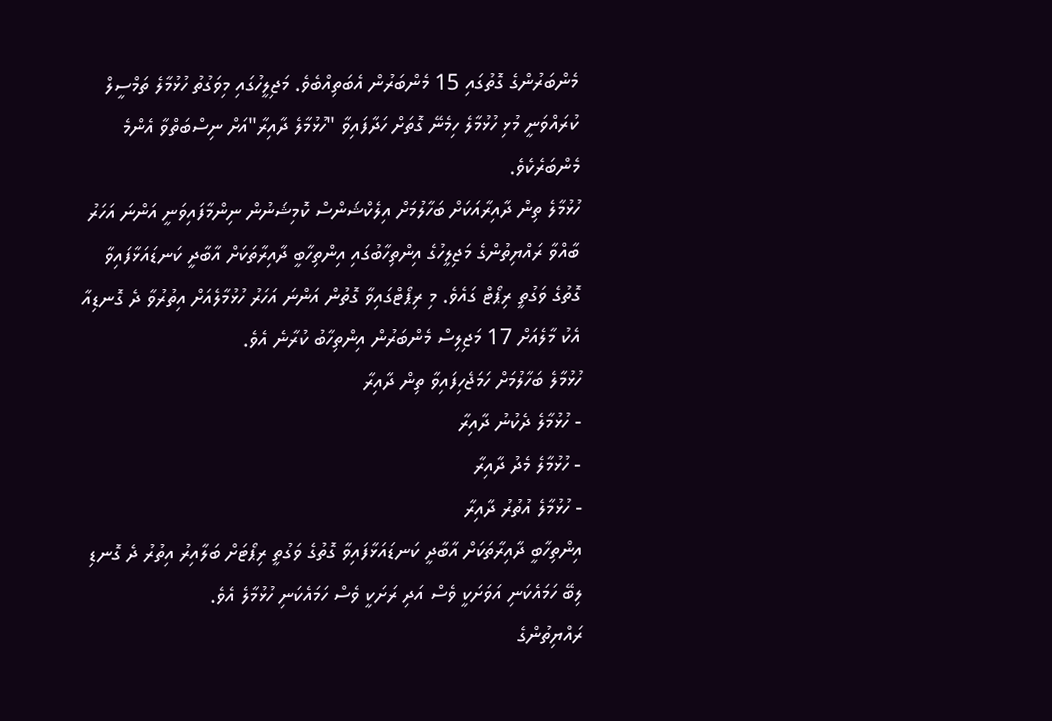މެންބަރުންގެ ގޮތުގައި 15 މެންބަރުން އެބަތިއްބެވެ. މަޖިލީހުގައި މިވަގުތު ހުޅުމާލެ ތަމްސީލް ކުރައްވަނީ މުޅި ހުޅުމާލެ ހިމެނޭ ގޮތަށް ހަދާފައިވާ "ހުޅުމާލެ ދާއިރާ"އަށް ނިސްބަތްވާ އެންމެ މެންބަރެކެވެ.
ހުޅުމާލެ ތިން ދާއިރާއަކަށް ބަހާލުމަށް އިލެކްޝަންސް ކޮމިޝަނުން ނިންމާފައިވަނީ އަންނަ އަހަރު ބާއްވާ ރައްޔިތުންގެ މަޖިލީހުގެ އިންތިހާބުގައި އިންތިހާބީ ދާއިރާތަކަށް އާބާދީ ކަނޑައަޅާފައިވާ ގޮތުގެ ވަގުތީ ރިޕޯޓް ގައެވެ. މި ރިޕޯޓްގައިވާ ގޮތުން އަންނަ އަހަރު ހުޅުމާލެއަށް އިތުރުވާ ދެ ގޮނޑިއާ އެކު މާލެއަށް 17 މަޖިލިސް މެންބަރުން އިންތިހާބު ކުރާނެ އެވެ.
ހުޅުމާލެ ބަހާލުމަށް ހަމަޖެހިފައިވާ ތިން ދާއިރާ
- ހުޅުމާލެ ދެކުނު ދާއިރާ
- ހުޅުމާލެ މެދު ދާއިރާ
- ހުޅުމާލެ އުތުރު ދާއިރާ
އިންތިހާބީ ދާއިރާތަކަށް އާބާދީ ކަނޑައަޅާފައިވާ ގޮތުގެ ވަގުތީ ރިޕޯޓަށް ބަލާއިރު އިތުރު ދެ ގޮނޑި ލިބޭ ހަމައެކަނި އަވަށަކީ ވެސް އަދި ރަށަކީ ވެސް ހަމައެކަނި ހުޅުމާލެ އެވެ.
ރައްޔިތުންގެ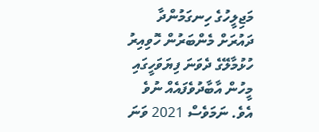މަޖިލީހުގެ ހިނގަމުންދާ ދައުރަށް މެންބަރުން ހޮވިއިރު ހުޅުމާލޭގެ ދެވަނަ ފިޔަވަހީގައި މީހުން އާބާދުވެފައެއް ނުވެ އެވެ. ނަމަވެސް 2021 ވަނަ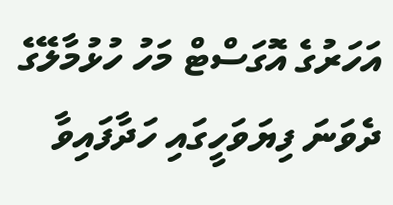އަހަރުގެ އޮގަސްޓް މަހު ހުޅުމާލޭގެ ދެވަނަ ފިޔަވަހީގައި ހަދާފައިވާ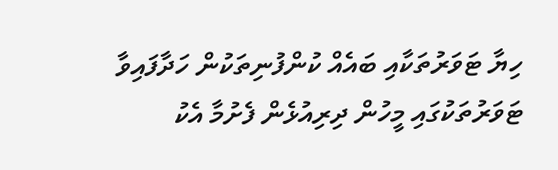ހިޔާ ޓަވަރުތަކާއި ބައެއް ކުންފުނިތަކުން ހަދާފައިވާ ޓަވަރުތަކުގައި މީހުން ދިރިއުޅެން ފެށުމާ އެކު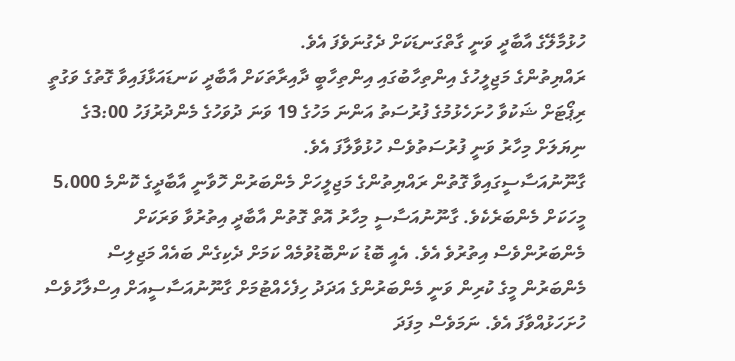ހުޅުމާލޭގެ އާބާދީ ވަނީ ގާތްގަނޑަކަށް ދެގުނަވެފަ އެވެ.
ރައްޔިތުންގެ މަޖިލީހުގެ އިންތިހާބުގައި އިންތިހާބީ ދާއިރާތަކަށް އާބާދީ ކަނޑައަޅާފައިވާ ގޮތުގެ ވަގުތީ ރިޕޯޓަށް ޝަކުވާ ހުށަހެޅުމުގެ ފުރުސަތު އަންނަ މަހުގެ 19 ވަނަ ދުވަހުގެ މެންދުރުފަހު 3:00ގެ ނިޔަލަށް މިހާރު ވަނީ ފުރުސަތުވެސް ހުޅުވާލާފަ އެވެ.
ގާނޫނުއަސާސީގައިވާ ގޮތުން ރައްޔިތުންގެ މަޖިލީހަށް މެންބަރުން ހޮވާނީ އާބާދީގެ ކޮންމެ 5،000 މީހަކަށް މެންބަރެކެވެ. ގާނޫނުއަސާސީ މިހާރު އޮތް ގޮތުން އާބާދީ އިތުރުވާ ވަރަކަށް މެންބަރުންވެސް އިތުރުވެ އެވެ. އެއީ ބޮޑު ކަންބޮޑުވުމެއް ކަމަށް ދެކިގެން ބައެއް މަޖިލިސް މެންބަރުން މީގެ ކުރިން ވަނީ މެންބަރުންގެ އަދަދު ހިފެހެއްޓުމަށް ގާނޫނުއަސާސީއަށް އިސްލާހުވެސް ހުށަހަޅުއްވާފަ އެވެ. ނަމަވެސް މިފަދަ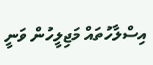އިސްލާހުތައް މަޖިލީހުން ވަނީ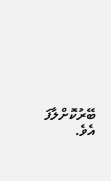ބޭރުކޮށްލާފަ އެވެ.